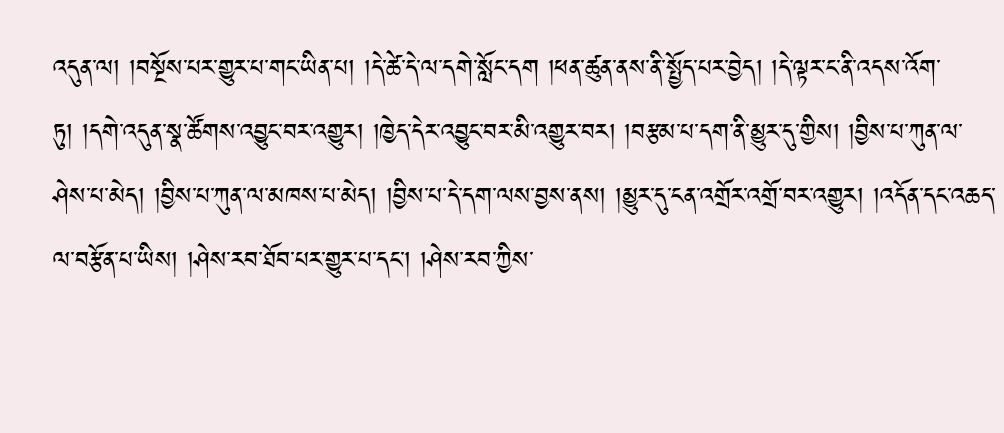འདུན་ལ། །བསྔོས་པར་གྱུར་པ་གང་ཡིན་པ། །དེ་ཚེ་དེ་ལ་དགེ་སློང་དག །ཕན་ཚུན་ནས་ནི་སྤྱོད་པར་བྱེད། །དེ་ལྟར་ང་ནི་འདས་འོག་ཏུ། །དགེ་འདུན་སྣ་ཚོགས་འབྱུང་བར་འགྱུར། །ཁྱེད་དེར་འབྱུང་བར་མི་འགྱུར་བར། །བརྩམ་པ་དག་ནི་མྱུར་དུ་གྱིས། །བྱིས་པ་ཀུན་ལ་ཤེས་པ་མེད། །བྱིས་པ་ཀུན་ལ་མཁས་པ་མེད། །བྱིས་པ་དེ་དག་ལས་བྱས་ནས། །མྱུར་དུ་ངན་འགྲོར་འགྲོ་བར་འགྱུར། །འདོན་དང་འཆད་ལ་བརྩོན་པ་ཡིས། །ཤེས་རབ་ཐོབ་པར་གྱུར་པ་དང་། །ཤེས་རབ་ཀྱིས་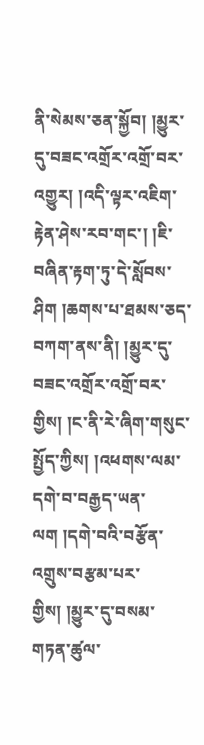ནི་སེམས་ཅན་སྐྱོབ། །མྱུར་དུ་བཟང་འགྲོར་འགྲོ་བར་འགྱུར། །འདི་ལྟར་འཇིག་རྟེན་ཤེས་རབ་གང་། །ཇི་བཞིན་རྟག་ཏུ་དེ་སློབས་ཤིག །ཆགས་པ་ཐམས་ཅད་བཀག་ནས་ནི། །མྱུར་དུ་བཟང་འགྲོར་འགྲོ་བར་གྱིས། །ང་ནི་རེ་ཞིག་གསུང་སྤྱོད་ཀྱིས། །འཕགས་ལམ་དགེ་བ་བརྒྱད་ཡན་ལག །དགེ་བའི་བརྩོན་འགྲུས་བརྩམ་པར་གྱིས། །མྱུར་དུ་བསམ་གཏན་ཚུལ་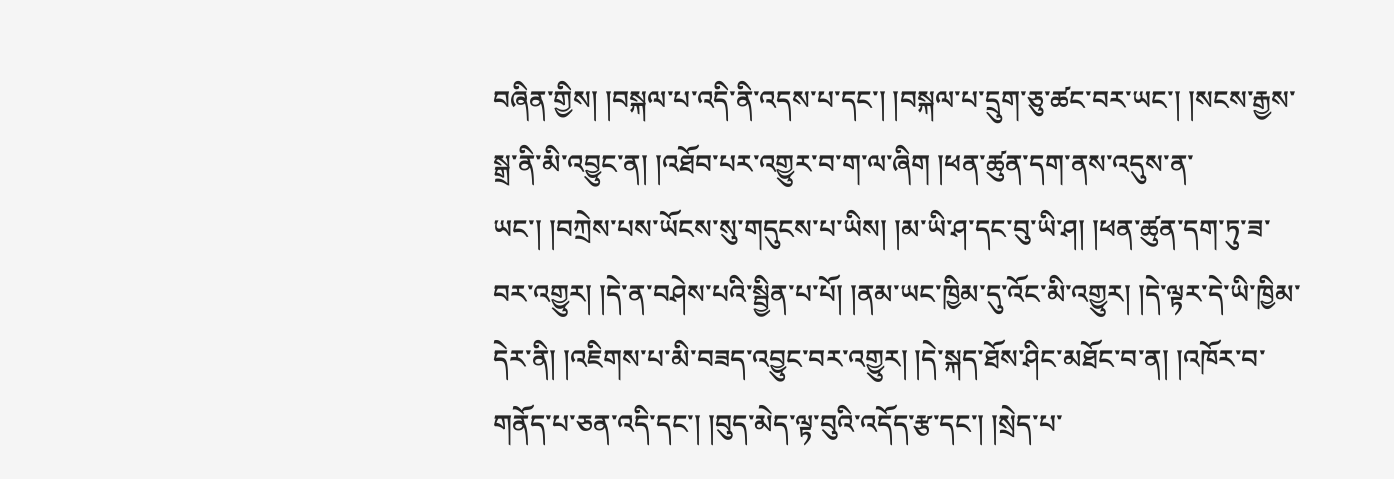བཞིན་གྱིས། །བསྐལ་པ་འདི་ནི་འདས་པ་དང་། །བསྐལ་པ་དྲུག་ཅུ་ཚང་བར་ཡང་། །སངས་རྒྱས་སྒྲ་ནི་མི་འབྱུང་ན། །འཐོབ་པར་འགྱུར་བ་ག་ལ་ཞིག །ཕན་ཚུན་དག་ནས་འདུས་ན་ཡང་། །བཀྲེས་པས་ཡོངས་སུ་གདུངས་པ་ཡིས། །མ་ཡི་ཤ་དང་བུ་ཡི་ཤ། །ཕན་ཚུན་དག་ཏུ་ཟ་བར་འགྱུར། །དེ་ན་བཤེས་པའི་སྦྱིན་པ་པོ། །ནམ་ཡང་ཁྱིམ་དུ་འོང་མི་འགྱུར། །དེ་ལྟར་དེ་ཡི་ཁྱིམ་དེར་ནི། །འཇིགས་པ་མི་བཟད་འབྱུང་བར་འགྱུར། །དེ་སྐད་ཐོས་ཤིང་མཐོང་བ་ན། །འཁོར་བ་གནོད་པ་ཅན་འདི་དང་། །བུད་མེད་ལྟ་བུའི་འདོད་རྩ་དང་། །སྲེད་པ་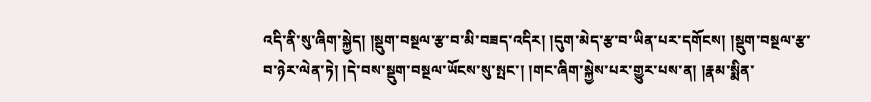འདི་ནི་སུ་ཞིག་སྐྱེད། །སྡུག་བསྔལ་རྩ་བ་མི་བཟད་འདིར། །དུག་མེད་རྩ་བ་ཡིན་པར་དགོངས། །སྡུག་བསྔལ་རྩ་བ་ཉེར་ལེན་ཏེ། །དེ་བས་སྡུག་བསྔལ་ཡོངས་སུ་སྤང་། །གང་ཞིག་སྐྱེས་པར་གྱུར་པས་ན། །རྣམ་སྨིན་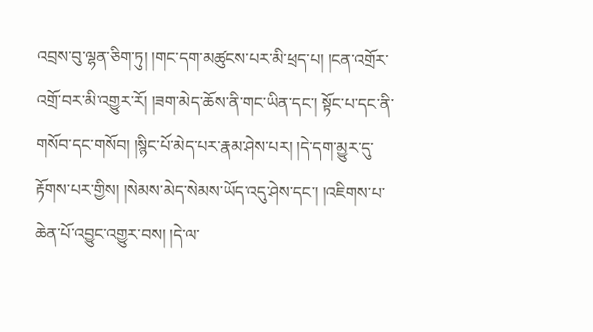འབྲས་བུ་ལྷན་ཅིག་ཏུ། །གང་དག་མཚུངས་པར་མི་ཕྲད་པ། །ངན་འགྲོར་འགྲོ་བར་མི་འགྱུར་རོ། །ཟག་མེད་ཆོས་ནི་གང་ཡིན་དང་། སྟོང་པ་དང་ནི་གསོབ་དང་གསོབ། །སྙིང་པོ་མེད་པར་རྣམ་ཤེས་པར། །དེ་དག་མྱུར་དུ་རྟོགས་པར་གྱིས། །སེམས་མེད་སེམས་ཡོད་འདུ་ཤེས་དང་། །འཇིགས་པ་ཆེན་པོ་འབྱུང་འགྱུར་བས། །དེ་ལ་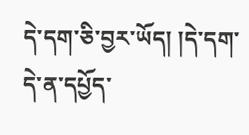དེ་དག་ཅི་བྱར་ཡོད། །དེ་དག་དེ་ན་དཔྱོད་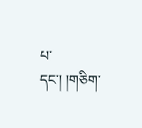པ་དང་། །གཅིག་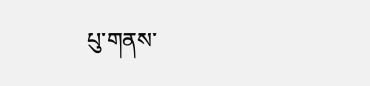པུ་གནས་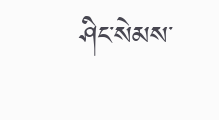ཤིང་སེམས་